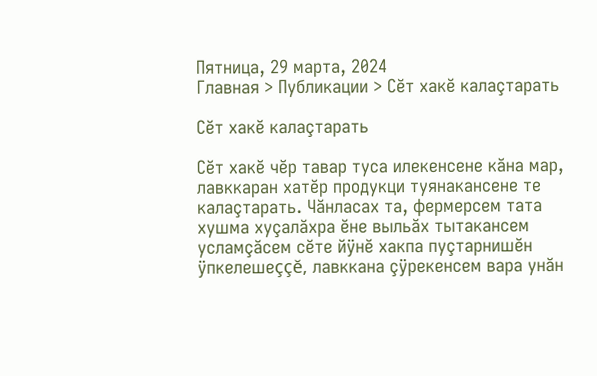Пятница, 29 марта, 2024
Главная > Публикации > Сĕт хакĕ калаçтарать

Сĕт хакĕ калаçтарать

Сĕт хакĕ чĕр тавар туса илекенсене кăна мар, лавккаран хатĕр продукци туянакансене те калаçтарать. Чăнласах та, фермерсем тата хушма хуçалăхра ĕне выльăх тытакансем усламçăсем сĕте йÿнĕ хакпа пуçтарнишĕн ÿпкелешеççĕ, лавккана çÿрекенсем вара унăн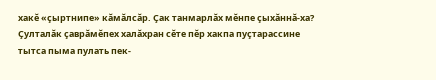хакĕ «çыртнипе» кăмăлсăр. Çак танмарлăх мĕнпе çыхăннă-ха? Çулталăк çаврăмĕпех халăхран сĕте пĕр хакпа пуçтарассине тытса пыма пулать пек-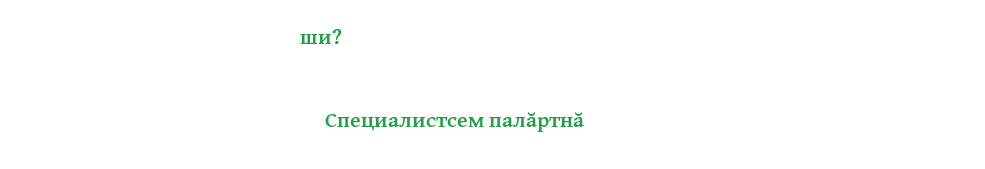ши?

     Специалистсем палăртнă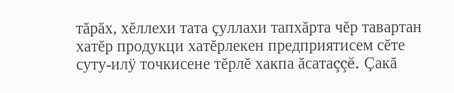тăрăх, хĕллехи тата çуллахи тапхăрта чĕр тавартан хатĕр продукци хатĕрлекен предприятисем сĕте суту-илÿ точкисене тĕрлĕ хакпа ăсатаççĕ. Çакă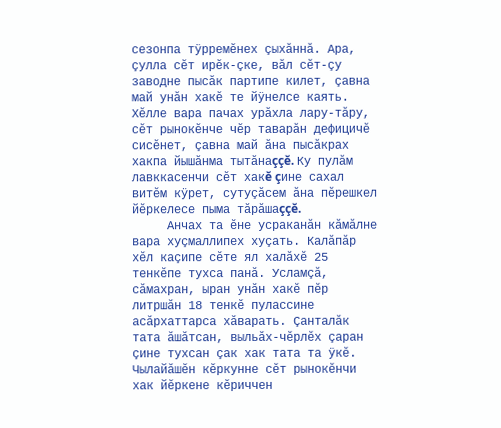сезонпа тÿрремĕнех çыхăннă. Ара, çулла сĕт ирĕк-çке, вăл сĕт-çу заводне пысăк партипе килет, çавна май унăн хакĕ те йÿнелсе каять. Хĕлле вара пачах урăхла лару-тăру, сĕт рынокĕнче чĕр таварăн дефицичĕ сисĕнет, çавна май ăна пысăкрах хакпа йышăнма тытăнаççĕ. Ку пулăм лавккасенчи сĕт хакĕ çине сахал витĕм кÿрет, сутуçăсем ăна пĕрешкел йĕркелесе пыма тăрăшаççĕ.
     Анчах та ĕне усраканăн кăмăлне вара хуçмаллипех хуçать. Калăпăр хĕл каçипе сĕте ял халăхĕ 25 тенкĕпе тухса панă. Усламçă, сăмахран, ыран унăн хакĕ пĕр литршăн 18 тенкĕ пулассине асăрхаттарса хăварать. Çанталăк тата ăшăтсан, выльăх-чĕрлĕх çаран çине тухсан çак хак тата та ÿкĕ. Чылайăшĕн кĕркунне сĕт рынокĕнчи хак йĕркене кĕриччен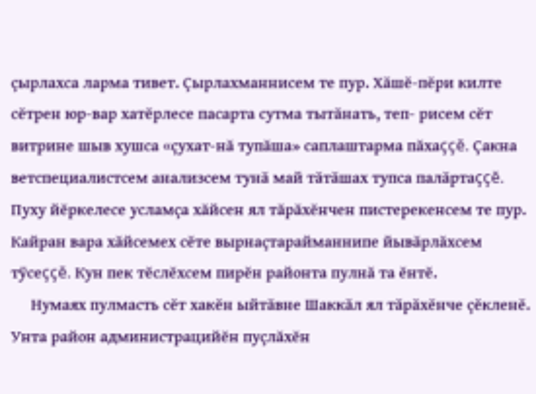çырлахса ларма тивет. Çырлахманнисем те пур. Хăшĕ-пĕри килте сĕтрен юр-вар хатĕрлесе пасарта сутма тытăнать, теп- рисем сĕт витрине шыв хушса «çухат-нă тупăша» саплаштарма пăхаççĕ. Çакна ветспециалистсем анализсем тунă май тăтăшах тупса палăртаççĕ. Пуху йĕркелесе усламçа хăйсен ял тăрăхĕнчен пистерекенсем те пур. Кайран вара хăйсемех сĕте вырнаçтарайманнипе йывăрлăхсем тÿсеççĕ. Кун пек тĕслĕхсем пирĕн районта пулнă та ĕнтĕ.
     Нумаях пулмасть сĕт хакĕн ыйтăвне Шаккăл ял тăрăхĕнче çĕкленĕ. Унта район администрацийĕн пуçлăхĕн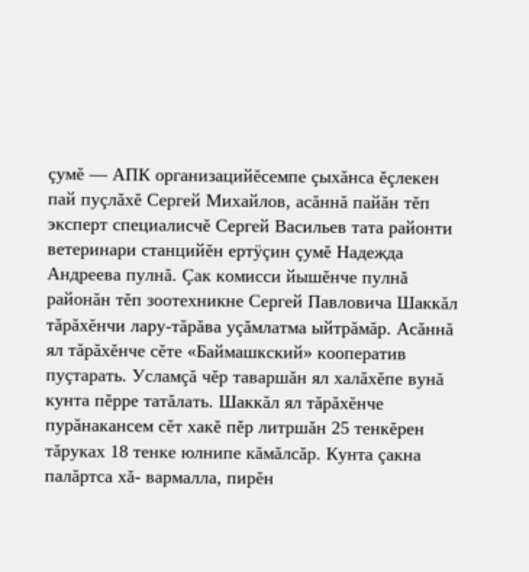çумĕ — АПК организацийĕсемпе çыхăнса ĕçлекен пай пуçлăхĕ Сергей Михайлов, асăннă пайăн тĕп эксперт специалисчĕ Сергей Васильев тата районти ветеринари станцийĕн ертÿçин çумĕ Надежда Андреева пулнă. Çак комисси йышĕнче пулнă районăн тĕп зоотехникне Сергей Павловича Шаккăл тăрăхĕнчи лару-тăрăва уçăмлатма ыйтрăмăр. Асăннă ял тăрăхĕнче сĕте «Баймашкский» кооператив пуçтарать. Усламçă чĕр таваршăн ял халăхĕпе вунă кунта пĕрре татăлать. Шаккăл ял тăрăхĕнче пурăнакансем сĕт хакĕ пĕр литршăн 25 тенкĕрен тăруках 18 тенке юлнипе кăмăлсăр. Кунта çакна палăртса хă- вармалла, пирĕн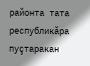районта тата республикăра пуçтаракан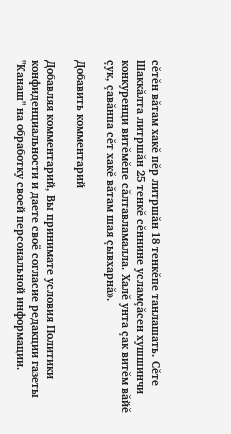сĕтĕн вăтам хакĕ пĕр литршăн 18 тенкĕпе танлашать. Сĕте Шаккăлта литршăн 25 тенкĕ сĕннине усламçăсен хушшинчи конкуренци витĕмĕпе сăлтавламалла. Халĕ унта çак витĕм вăйĕ çук, çавăнпа сĕт хакĕ вăтам шая çывхарнă».

Добавить комментарий

Добавляя комментарий, Вы принимате условия Политики конфиденциальности и даете своё согласие редакции газеты "Канаш" на обработку своей персональной информации.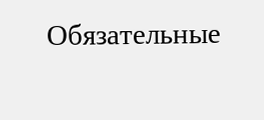Обязательные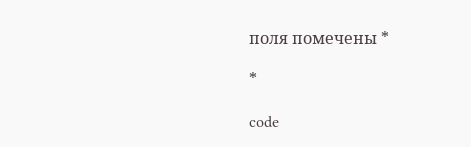поля помечены *

*

code